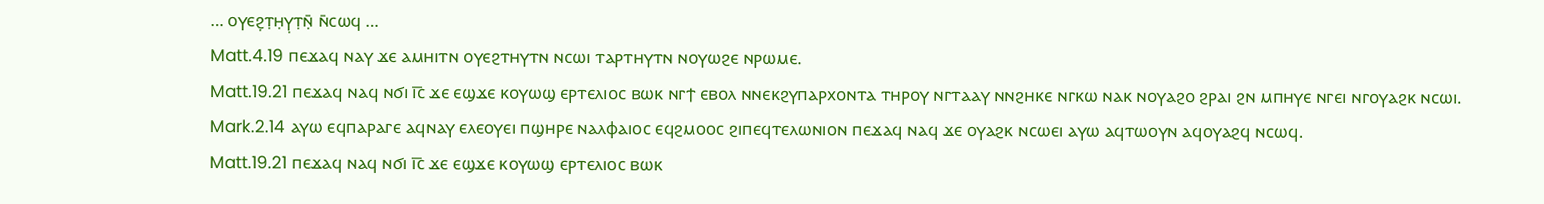… ⲟⲩⲉϩ̣ⲧ̣ⲏ̣ⲩ̣ⲧ̣ⲛ̣̄ ⲛ̄ⲥⲱϥ …
Matt.4.19 ⲡⲉϫⲁϥ ⲛⲁⲩ ϫⲉ ⲁⲙⲏⲓⲧⲛ ⲟⲩⲉϩⲧⲏⲩⲧⲛ ⲛⲥⲱⲓ ⲧⲁⲣⲧⲏⲩⲧⲛ ⲛⲟⲩⲱϩⲉ ⲛⲣⲱⲙⲉ.
Matt.19.21 ⲡⲉϫⲁϥ ⲛⲁϥ ⲛϭⲓ ⲓ︤ⲥ︥ ϫⲉ ⲉϣϫⲉ ⲕⲟⲩⲱϣ ⲉⲣⲧⲉⲗⲓⲟⲥ ⲃⲱⲕ ⲛⲅϯ ⲉⲃⲟⲗ ⲛⲛⲉⲕϩⲩⲡⲁⲣⲭⲟⲛⲧⲁ ⲧⲏⲣⲟⲩ ⲛⲅⲧⲁⲁⲩ ⲛⲛϩⲏⲕⲉ ⲛⲅⲕⲱ ⲛⲁⲕ ⲛⲟⲩⲁϩⲟ ϩⲣⲁⲓ ϩⲛ ⲙⲡⲏⲩⲉ ⲛⲅⲉⲓ ⲛⲅⲟⲩⲁϩⲕ ⲛⲥⲱⲓ.
Mark.2.14 ⲁⲩⲱ ⲉϥⲡⲁⲣⲁⲅⲉ ⲁϥⲛⲁⲩ ⲉⲗⲉⲟⲩⲉⲓ ⲡϣⲏⲣⲉ ⲛⲁⲗⲫⲁⲓⲟⲥ ⲉϥϩⲙⲟⲟⲥ ϩⲓⲡⲉϥⲧⲉⲗⲱⲛⲓⲟⲛ ⲡⲉϫⲁϥ ⲛⲁϥ ϫⲉ ⲟⲩⲁϩⲕ ⲛⲥⲱⲉⲓ ⲁⲩⲱ ⲁϥⲧⲱⲟⲩⲛ ⲁϥⲟⲩⲁϩϥ ⲛⲥⲱϥ.
Matt.19.21 ⲡⲉϫⲁϥ ⲛⲁϥ ⲛϭⲓ ⲓ︤ⲥ︥ ϫⲉ ⲉϣϫⲉ ⲕⲟⲩⲱϣ ⲉⲣⲧⲉⲗⲓⲟⲥ ⲃⲱⲕ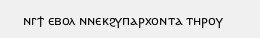ⲛⲅϯ ⲉⲃⲟⲗ ⲛⲛⲉⲕϩⲩⲡⲁⲣⲭⲟⲛⲧⲁ ⲧⲏⲣⲟⲩ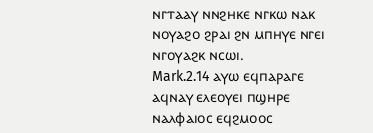ⲛⲅⲧⲁⲁⲩ ⲛⲛϩⲏⲕⲉ ⲛⲅⲕⲱ ⲛⲁⲕ ⲛⲟⲩⲁϩⲟ ϩⲣⲁⲓ ϩⲛ ⲙⲡⲏⲩⲉ ⲛⲅⲉⲓ ⲛⲅⲟⲩⲁϩⲕ ⲛⲥⲱⲓ.
Mark.2.14 ⲁⲩⲱ ⲉϥⲡⲁⲣⲁⲅⲉ ⲁϥⲛⲁⲩ ⲉⲗⲉⲟⲩⲉⲓ ⲡϣⲏⲣⲉ ⲛⲁⲗⲫⲁⲓⲟⲥ ⲉϥϩⲙⲟⲟⲥ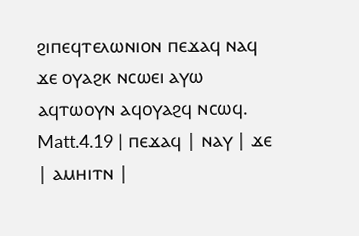ϩⲓⲡⲉϥⲧⲉⲗⲱⲛⲓⲟⲛ ⲡⲉϫⲁϥ ⲛⲁϥ ϫⲉ ⲟⲩⲁϩⲕ ⲛⲥⲱⲉⲓ ⲁⲩⲱ ⲁϥⲧⲱⲟⲩⲛ ⲁϥⲟⲩⲁϩϥ ⲛⲥⲱϥ.
Matt.4.19 | ⲡⲉϫⲁϥ | ⲛⲁⲩ | ϫⲉ | ⲁⲙⲏⲓⲧⲛ |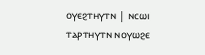ⲟⲩⲉϩⲧⲏⲩⲧⲛ | ⲛⲥⲱⲓ ⲧⲁⲣⲧⲏⲩⲧⲛ ⲛⲟⲩⲱϩⲉ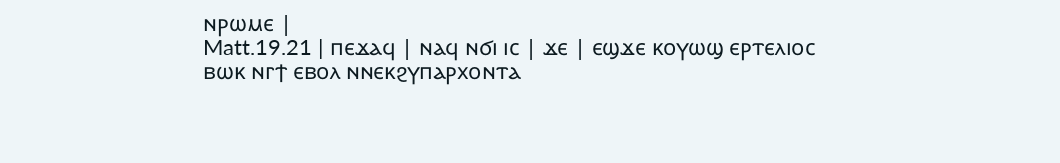ⲛⲣⲱⲙⲉ |
Matt.19.21 | ⲡⲉϫⲁϥ | ⲛⲁϥ ⲛϭⲓ ⲓⲥ | ϫⲉ | ⲉϣϫⲉ ⲕⲟⲩⲱϣ ⲉⲣⲧⲉⲗⲓⲟⲥ ⲃⲱⲕ ⲛⲅϯ ⲉⲃⲟⲗ ⲛⲛⲉⲕϩⲩⲡⲁⲣⲭⲟⲛⲧⲁ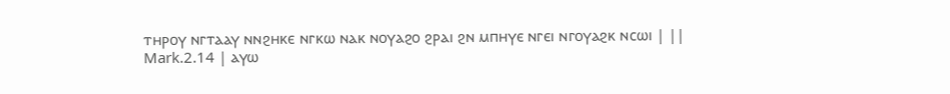ⲧⲏⲣⲟⲩ ⲛⲅⲧⲁⲁⲩ ⲛⲛϩⲏⲕⲉ ⲛⲅⲕⲱ ⲛⲁⲕ ⲛⲟⲩⲁϩⲟ ϩⲣⲁⲓ ϩⲛ ⲙⲡⲏⲩⲉ ⲛⲅⲉⲓ ⲛⲅⲟⲩⲁϩⲕ ⲛⲥⲱⲓ | ||
Mark.2.14 | ⲁⲩⲱ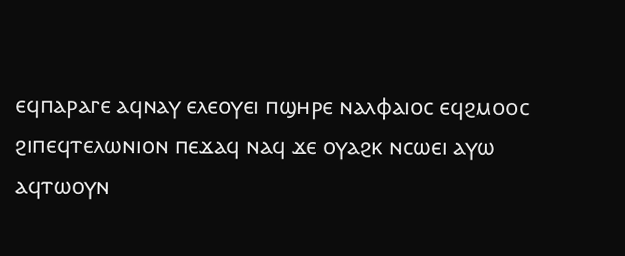ⲉϥⲡⲁⲣⲁⲅⲉ ⲁϥⲛⲁⲩ ⲉⲗⲉⲟⲩⲉⲓ ⲡϣⲏⲣⲉ ⲛⲁⲗⲫⲁⲓⲟⲥ ⲉϥϩⲙⲟⲟⲥ ϩⲓⲡⲉϥⲧⲉⲗⲱⲛⲓⲟⲛ ⲡⲉϫⲁϥ ⲛⲁϥ ϫⲉ ⲟⲩⲁϩⲕ ⲛⲥⲱⲉⲓ ⲁⲩⲱ ⲁϥⲧⲱⲟⲩⲛ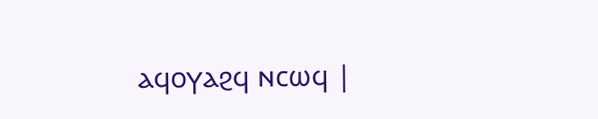ⲁϥⲟⲩⲁϩϥ ⲛⲥⲱϥ |